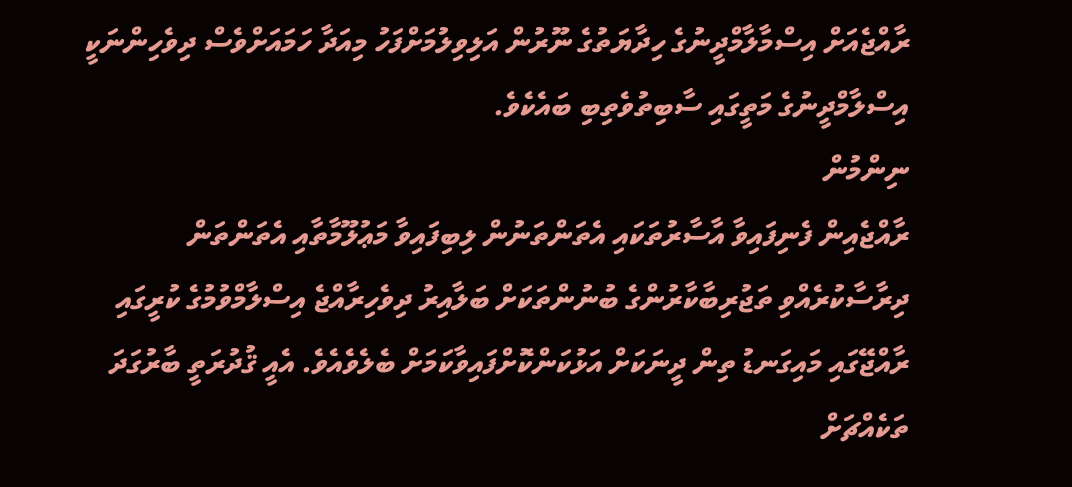ރާއްޖެއަށް އިސްމާލާމްދީނުގެ ހިދާޔަތުގެ ނޫރުން އަލިވިލުމަށްފަހު މިއަދާ ހަމައަށްވެސް ދިވެހިންނަކީ އިސްލާމްދީނުގެ މަތީގައި ސާބިތުވެތިބި ބައެކެވެ.
ނިންމުން
ރާއްޖެއިން ފެނިފައިވާ އާސާރުތަކައި އެތަންތަނުން ލިބިފައިވާ މަޢުލޫމާތާއި އެތަންތަން ދިރާސާކުރެއްވި ތަޖުރިބާކާރުންގެ ބުނުންތަކަށް ބަލާއިރު ދިވެހިރާއްޖެ އިސްލާމްވުމުގެ ކުރީގައި ރާއްޖޭގައި މައިގަނޑު ތިން ދީނަކަށް އަޅުކަންކޮށްފައިވާކަމަށް ބެލެވެއެވެ. އެއީ ޤުދުރަތީ ބާރުގަދަ ތަކެއްޗަށް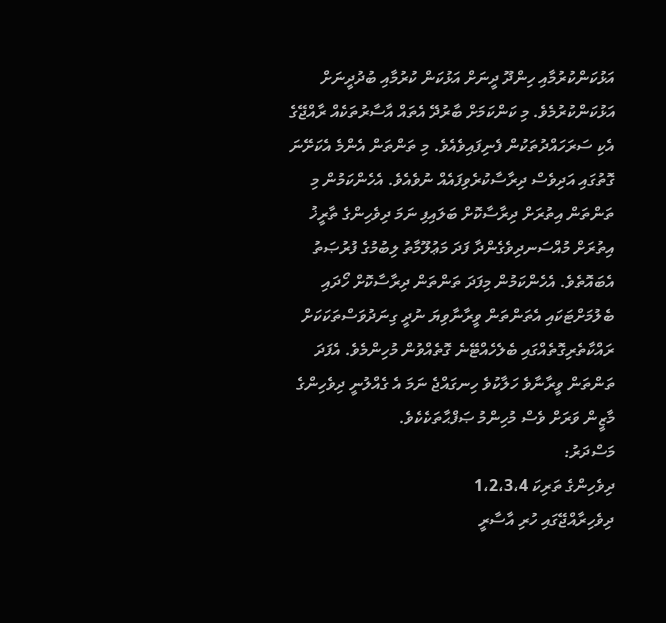އަޅުކަންކުރުމާއި ހިންދޫ ދީނަށް އަޅުކަން ކުރުމާއި ބުދުދީނަށް އަޅުކަންކުރުމެވެ. މި ކަންކަމަށް ބާރުދޭ އެތައް އާސާރުތަކެއް ރާއްޖޭގެ އެކި ސަރަހައްދުތަކުން ފެނިފައިވެއެވެ. މި ތަންތަން އެންމެ އެކަށޭނަ ގޮތުގައި އަދިވެސް ދިރާސާކުރެވިފައެއް ނުވެއެވެ. އެހެންކަމުން މި ތަންތަން އިތުރަށް ދިރާސާކޮށް ބަލައިފި ނަމަ ދިވެހިންގެ ތާރީޚު އިތުރަށް މުއްސަނދިވެގެންދާ ފަދަ މަޢުލޫމާތު ލިބުމުގެ ފުރުޞަތު އެބައޮތެވެ. އެހެންކަމުން މިފަދަ ތަންތަން ދިރާސާކޮށް ހޯދައި ބެލުމަށްޓަކައި އެތަންތަން ވީރާނާވިޔަ ނުދީ ގިނަދުވަސްތަކަކަށް ރައްކާތެރިގޮތެއްގައި ބެލެހެއްޓޭނެ ގޮތެއްވުން މުހިންމެވެ. އެފަދަ ތަންތަން ވީރާނާވެ ހަލާކުވެ ހިނގައްޖެ ނަމަ އެ ގެއްލުނީ ދިވެހިންގެ މާޒީން ވަރަށް ވެސް މުހިންމު ޞަފްޙާތަކެކެވެ.
މަސްދަރު:
ދިވެހިންގެ ތަރިކަ 1،2،3،4
ދިވެހިރާއްޖޭގައި ހުރި އާސާރީ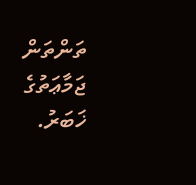ތަންތަން
ޖަމާޢަތުގެ ޚަބަރު.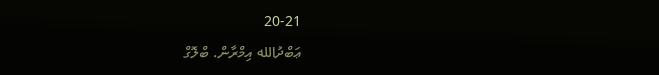20-21
ޢަބްދުالله އިމްރާން. ބްލޮގް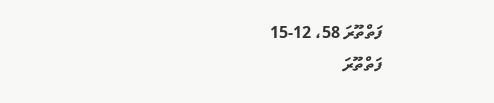ފަތްތޫރަ 58، 12-15
ފަތްތޫރަ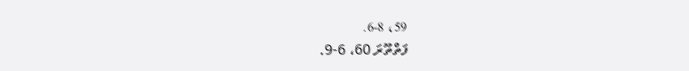59، 6-8.
ފަތްތޫރަ 60، 6-9.